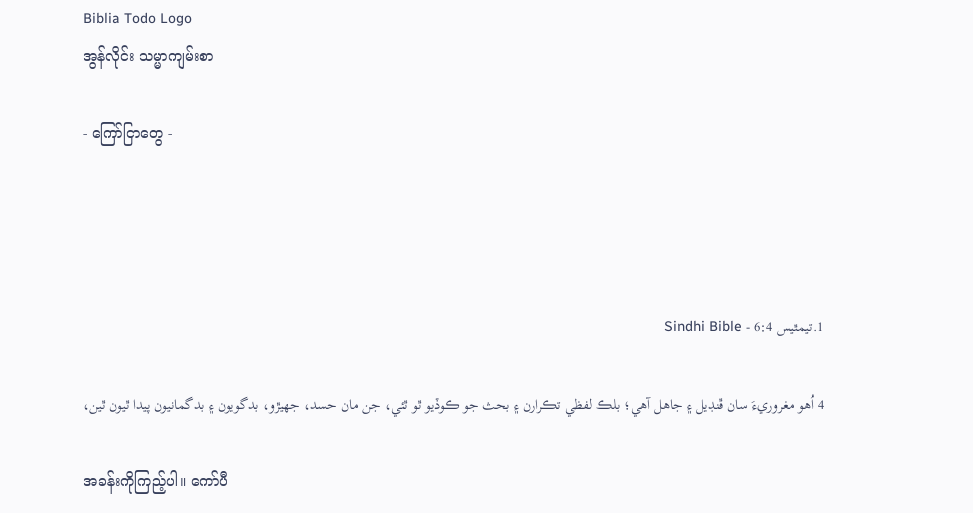Biblia Todo Logo
အွန်လိုင်း သမ္မာကျမ်းစာ

- ကြော်ငြာတွေ -




1.تيمٿيس 6:4 - Sindhi Bible

4 اُهو مغروريءَ سان ڦنڊيل ۽ جاهل آهي؛ بلڪ لفظي تڪرارن ۽ بحث جو ڪوڏيو ٿو ٿئي، جن مان حسد، جهيڙو، بدگويون ۽ بدگمانيون پيدا ٿيون ٿين،

အခန်းကိုကြည့်ပါ။ ကော်ပီ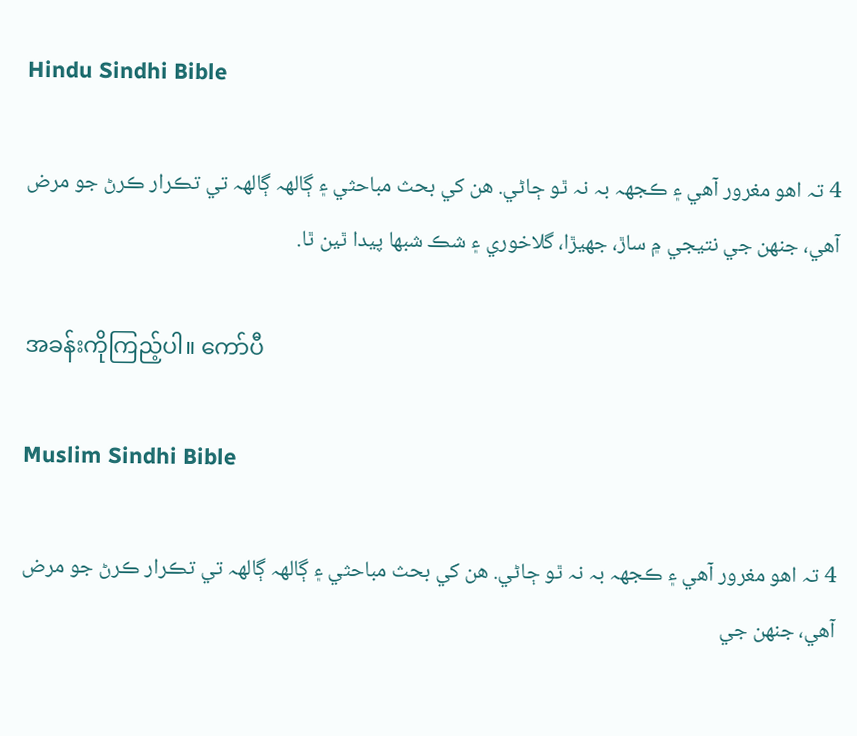Hindu Sindhi Bible

4 تہ اهو مغرور آهي ۽ ڪجھہ بہ نہ ٿو ڄاڻي. هن کي بحث مباحثي ۽ ڳالهہ ڳالهہ تي تڪرار ڪرڻ جو مرض آهي، جنهن جي نتيجي ۾ ساڙ، جھيڙا، گلاخوري ۽ شڪ شبها پيدا ٿين ٿا.

အခန်းကိုကြည့်ပါ။ ကော်ပီ

Muslim Sindhi Bible

4 تہ اهو مغرور آهي ۽ ڪجھہ بہ نہ ٿو ڄاڻي. هن کي بحث مباحثي ۽ ڳالهہ ڳالهہ تي تڪرار ڪرڻ جو مرض آهي، جنهن جي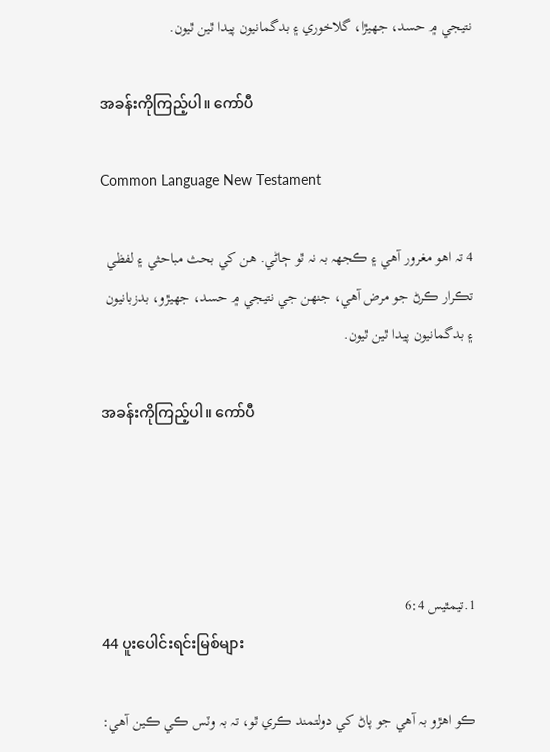نتيجي ۾ حسد، جھيڙا، گلاخوري ۽ بدگمانيون پيدا ٿين ٿيون.

အခန်းကိုကြည့်ပါ။ ကော်ပီ

Common Language New Testament

4 تہ اھو مغرور آھي ۽ ڪجھہ بہ نہ ٿو ڄاڻي. ھن کي بحث مباحثي ۽ لفظي تڪرار ڪرڻ جو مرض آھي، جنھن جي نتيجي ۾ حسد، جھيڙو، بدزبانيون ۽ بدگمانيون پيدا ٿين ٿيون.

အခန်းကိုကြည့်ပါ။ ကော်ပီ




1.تيمٿيس 6:4
44 ပူးပေါင်းရင်းမြစ်များ

ڪو اهڙو بہ آهي جو پاڻ کي دولتمند ڪري ٿو، تہ بہ وٽس ڪي ڪين آهي: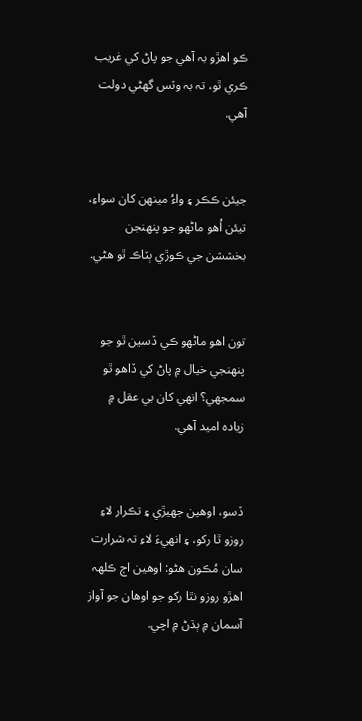ڪو اهڙو بہ آهي جو پاڻ کي غريب ڪري ٿو، تہ بہ وٽس گهڻي دولت آهي.


جيئن ڪڪر ۽ واءُ مينهن کان سواءِ، تيئن اُهو ماڻهو جو پنهنجن بخششن جي ڪوڙي ٻٽاڪ ٿو هڻي.


تون اهو ماڻهو ڪي ڏسين ٿو جو پنهنجي خيال ۾ پاڻ کي ڏاهو ٿو سمجهي؟ انهي کان بي عقل ۾ زيادہ اميد آهي.


ڏسو، اوهين جهيڙي ۽ تڪرار لاءِ روزو ٿا رکو، ۽ انهيءَ لاءِ تہ شرارت سان مُڪون هڻو: اوهين اڄ ڪلهہ اهڙو روزو نٿا رکو جو اوهان جو آواز آسمان ۾ ٻڌڻ ۾ اچي.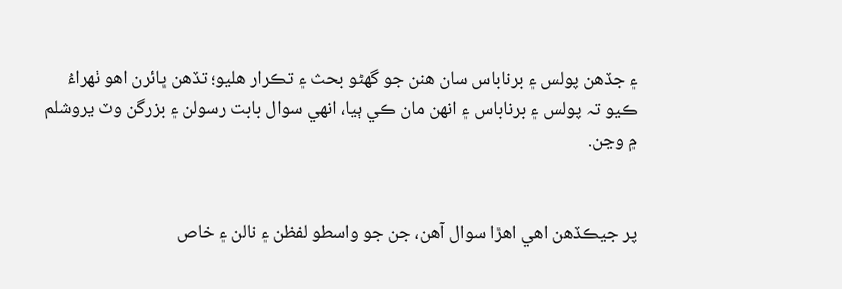۽ جڏهن پولس ۽ برناباس سان هنن جو گهڻو بحث ۽ تڪرار هليو؛ تڏهن ڀائرن اهو ٺهراءُ ڪيو تہ پولس ۽ برناباس ۽ انهن مان ڪي ٻيا، انهي سوال بابت رسولن ۽ بزرگن وٽ يروشلم ۾ وڃن.


پر جيڪڏهن اهي اهڙا سوال آهن، جن جو واسطو لفظن ۽ نالن ۽ خاص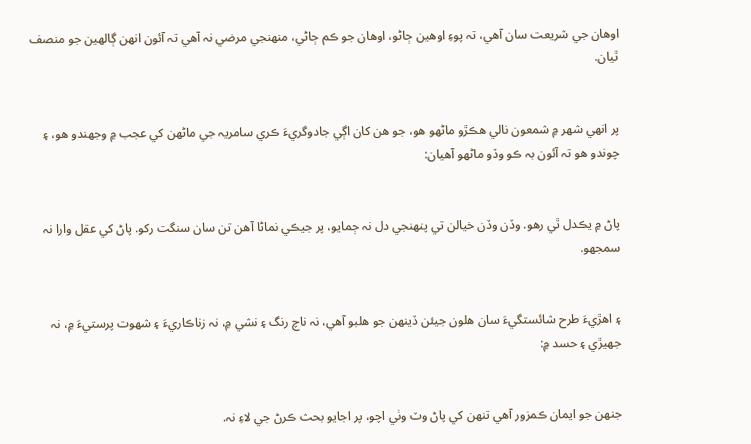اوهان جي شريعت سان آهي، تہ پوءِ اوهين ڄاڻو، اوهان جو ڪم ڄاڻي، منهنجي مرضي نہ آهي تہ آئون انهن ڳالهين جو منصف ٿيان.


پر انهي شهر ۾ شمعون نالي هڪڙو ماڻهو هو، جو هن کان اڳي جادوگريءَ ڪري سامريہ جي ماڻهن کي عجب ۾ وجهندو هو، ۽ چوندو هو تہ آئون بہ ڪو وڏو ماڻهو آهيان:


پاڻ ۾ يڪدل ٿي رهو. وڏن وڏن خيالن تي پنهنجي دل نہ ڄمايو، پر جيڪي نماڻا آهن تن سان سنگت رکو. پاڻ کي عقل وارا نہ سمجهو.


۽ اهڙيءَ طرح شائستگيءَ سان هلون جيئن ڏينهن جو هلبو آهي، نہ ناچ رنگ ۽ نشي ۾، نہ زناڪاريءَ ۽ شهوت پرستيءَ ۾، نہ جهيڙي ۽ حسد ۾:


جنهن جو ايمان ڪمزور آهي تنهن کي پاڻ وٽ وٺي اچو، پر اجايو بحث ڪرڻ جي لاءِ نہ.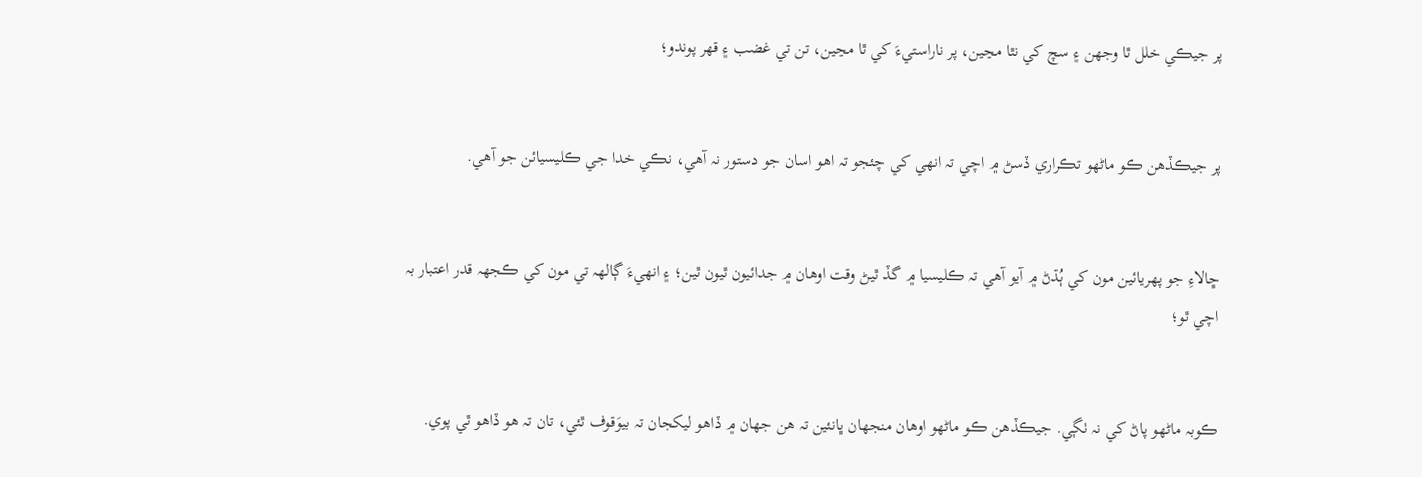پر جيڪي خلل ٿا وجهن ۽ سچ کي نٿا مڃين، پر ناراستيءَ کي ٿا مڃين، تن تي غضب ۽ قهر پوندو؛


پر جيڪڏهن ڪو ماڻهو تڪراري ڏسڻ ۾ اچي تہ انهي کي چئجو تہ اهو اسان جو دستور نہ آهي، نڪي خدا جي ڪليسيائن جو آهي.


ڇالاءِ جو پهريائين مون کي ٻُڌڻ ۾ آيو آهي تہ ڪليسيا ۾ گڏ ٿيڻ وقت اوهان ۾ جدائيون ٿيون ٿين؛ ۽ انهيءَ ڳالهہ تي مون کي ڪجهہ قدر اعتبار بہ اچي ٿو؛


ڪوبہ ماڻهو پاڻ کي نہ ٺڳي. جيڪڏهن ڪو ماڻهو اوهان منجهان ڀانئين تہ هن جهان ۾ ڏاهو ليکجان تہ بيوَقوف ٿئي، تان تہ هو ڏاهو ٿي پوي.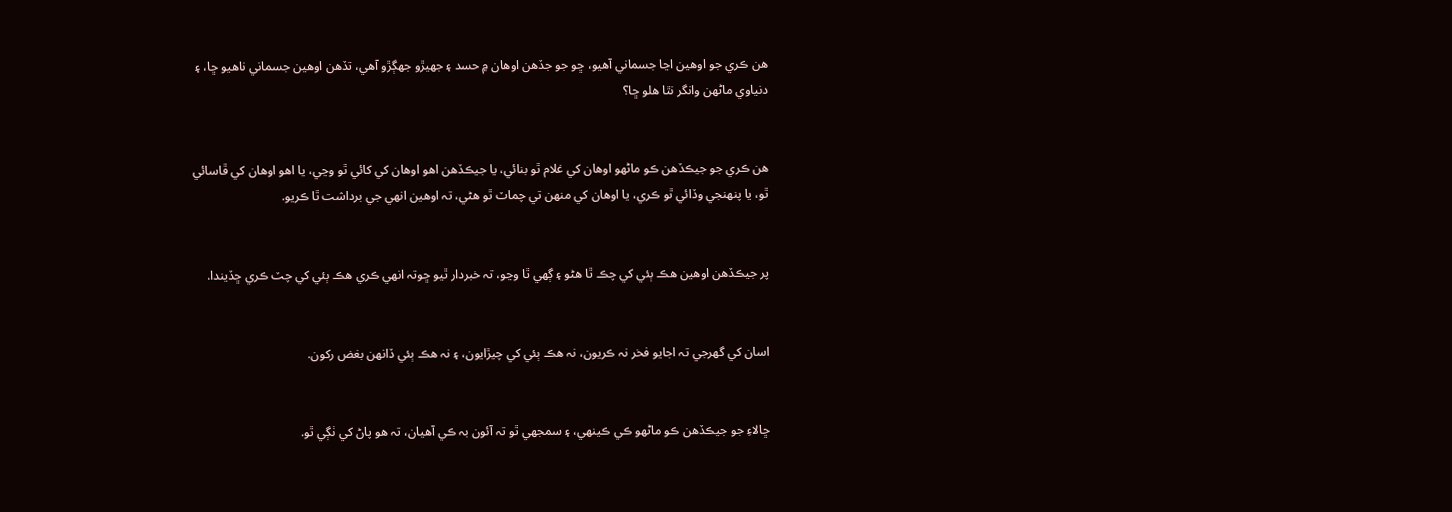هن ڪري جو اوهين اڃا جسماني آهيو، ڇو جو جڏهن اوهان ۾ حسد ۽ جهيڙو جهڳڙو آهي، تڏهن اوهين جسماني ناهيو ڇا، ۽ دنياوي ماڻهن وانگر نٿا هلو ڇا؟


هن ڪري جو جيڪڏهن ڪو ماڻهو اوهان کي غلام ٿو بنائي، يا جيڪڏهن اهو اوهان کي کائي ٿو وڃي، يا اهو اوهان کي ڦاسائي ٿو، يا پنهنجي وڏائي ٿو ڪري، يا اوهان کي منهن تي چماٽ ٿو هڻي، تہ اوهين انهي جي برداشت ٿا ڪريو.


پر جيڪڏهن اوهين هڪ ٻئي کي چڪ ٿا هڻو ۽ ڳهي ٿا وڃو، تہ خبردار ٿيو ڇوتہ انهي ڪري هڪ ٻئي کي چٽ ڪري ڇڏيندا.


اسان کي گهرجي تہ اجايو فخر نہ ڪريون، نہ هڪ ٻئي کي چيڙايون، ۽ نہ هڪ ٻئي ڏانهن بغض رکون.


ڇالاءِ جو جيڪڏهن ڪو ماڻهو ڪي ڪينهي، ۽ سمجهي ٿو تہ آئون بہ ڪي آهيان، تہ هو پاڻ کي ٺڳي ٿو.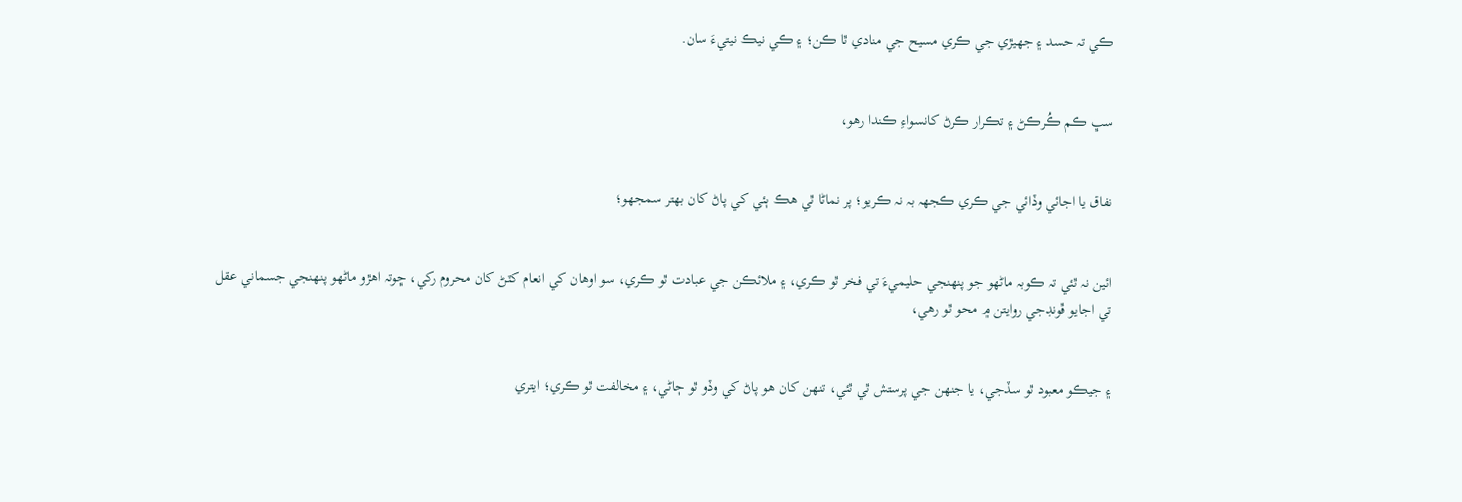ڪي تہ حسد ۽ جهيڙي جي ڪري مسيح جي منادي ٿا ڪن؛ ۽ ڪي نيڪ نيتيءَ سان.


سڀ ڪم ڪُرڪڻ ۽ تڪرار ڪرڻ کانسواءِ ڪندا رهو،


نفاق يا اجائي وڏائي جي ڪري ڪجهہ بہ نہ ڪريو؛ پر نماڻا ٿي هڪ ٻئي کي پاڻ کان بهتر سمجهو؛


ائين نہ ٿئي تہ ڪوبہ ماڻهو جو پنهنجي حليميءَ تي فخر ٿو ڪري، ۽ ملائڪن جي عبادت ٿو ڪري، سو اوهان کي انعام کٽڻ کان محروم رکي، ڇوتہ اهڙو ماڻهو پنهنجي جسماني عقل تي اجايو ڦونڊجي روايتن ۾ محو ٿو رهي،


۽ جيڪو معبود ٿو سڏجي، يا جنهن جي پرستش ٿي ٿئي، تنهن کان هو پاڻ کي وڏو ٿو ڄاڻي، ۽ مخالفت ٿو ڪري؛ ايتري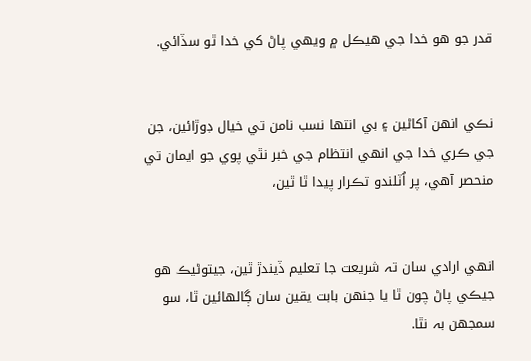قدر جو هو خدا جي هيڪل ۾ ويهي پاڻ کي خدا ٿو سڏائي.


نڪي انهن آکاڻين ۽ بي انتها نسب نامن تي خيال ڊوڙائين، جن جي ڪري خدا جي انهي انتظام جي خبر نٿي پوي جو ايمان تي منحصر آهي، پر اُٽلندو تڪرار پيدا ٿا ٿين،


انهي ارادي سان تہ شريعت جا تعليم ڏيندڙ ٿين، جيتوڻيڪ هو جيڪي پاڻ چون ٿا يا جنهن بابت يقين سان ڳالهائين ٿا، سو سمجهن بہ نٿا.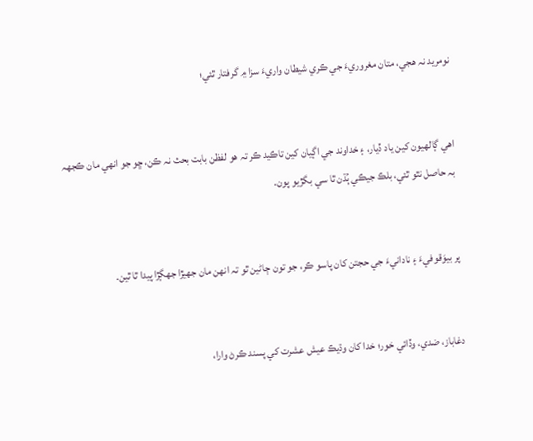نومريد نہ هجي، متان مغروريءَ جي ڪري شيطان واريءَ سزا ۾ گرفتار ٿئي؛


اهي ڳالهيون کين ياد ڏيار، ۽ خداوند جي اڳيان کين تاڪيد ڪر تہ هو لفظن بابت بحث نہ ڪن، ڇو جو انهي مان ڪجهہ بہ حاصل نٿو ٿئي، بلڪ جيڪي ٻُڌن ٿا سي بگڙيو پون.


پر بيوَقوفيءَ ۽ نادانيءَ جي حجتن کان پاسو ڪر، جو تون ڄاڻين ٿو تہ انهن مان جهيڙا جهڳڙا پيدا ٿا ٿين.


دغاباز، ضدي، وڏائي خور؛ خدا کان وڌيڪ عيش عشرت کي پسند ڪرڻ وارا،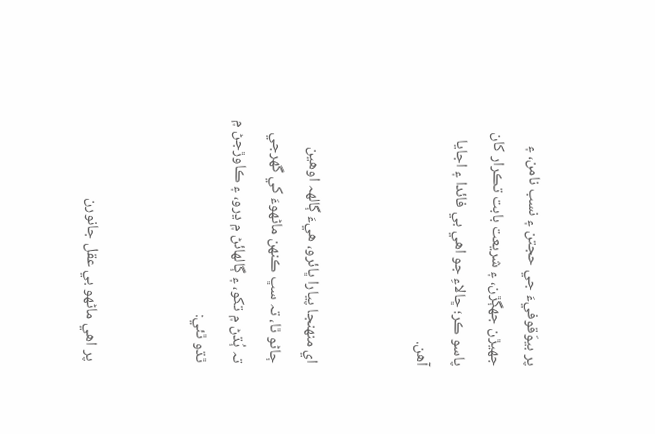پر بيوَقوفيءَ جي حجتن ۽ نسب نامن، ۽ جهيڙن جهڳڙن، ۽ شريعت بابت تڪرار کان پاسو ڪر؛ ڇالاءِ جو اهي بي فائدا ۽ اجايا آهن.


اي منهنجا پيارا ڀائرو، هيءَ ڳالهہ اوهين ڄاڻو ٿا، تہ سڀ ڪنهن ماڻهوءَ کي گهرجي تہ ٻُڌڻ ۾ تکو، ۽ ڳالهائڻ ۾ ڍرو، ۽ ڪاوڙجڻ ۾ ٿڌو ٿئي:


پر اهي ماڻهو بي عقل جانورن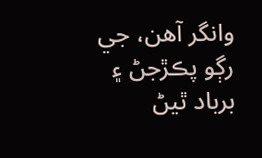وانگر آهن، جي رڳو پڪڙجڻ ۽ برباد ٿيڻ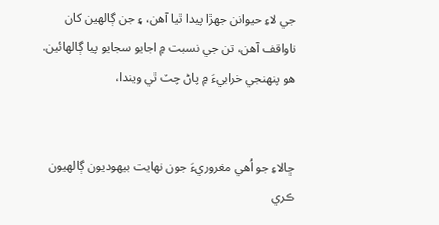جي لاءِ حيوانن جهڙا پيدا ٿيا آهن، ۽ جن ڳالهين کان ناواقف آهن، تن جي نسبت ۾ اجايو سجايو پيا ڳالهائين. هو پنهنجي خرابيءَ ۾ پاڻ چٽ ٿي ويندا،


ڇالاءِ جو اُهي مغروريءَ جون نهايت بيهوديون ڳالهيون ڪري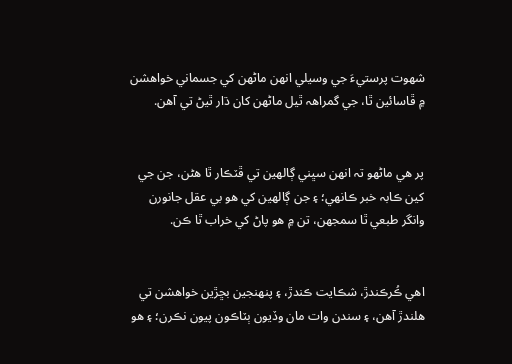شهوت پرستيءَ جي وسيلي انهن ماڻهن کي جسماني خواهشن ۾ ڦاسائين ٿا، جي گمراهہ ٿيل ماڻهن کان ڌار ٿيڻ تي آهن.


پر هي ماڻهو تہ انهن سڀني ڳالهين تي ڦٽڪار ٿا هڻن، جن جي کين ڪابہ خبر ڪانهي؛ ۽ جن ڳالهين کي هو بي عقل جانورن وانگر طبعي ٿا سمجهن، تن ۾ هو پاڻ کي خراب ٿا ڪن.


اهي ڪُرڪندڙ، شڪايت ڪندڙ، ۽ پنهنجين بڇڙين خواهشن تي هلندڙ آهن، ۽ سندن وات مان وڏيون ٻٽاڪون پيون نڪرن؛ ۽ هو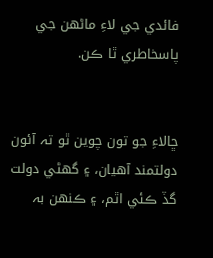فائدي جي لاءِ ماڻهن جي پاسخاطري ٿا ڪن.


ڇالاءِ جو تون چوين ٿو تہ آئون دولتمند آهيان، ۽ گهڻي دولت گڏ ڪئي اٿم، ۽ ڪنهن بہ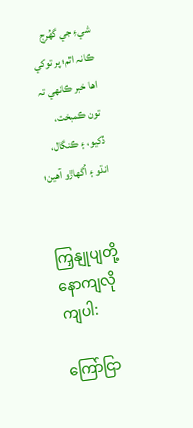شيءِ جي گهُرج ڪانہ اٿم؛ پر توکي اها خبر ڪانهي تہ تون ڪمبخت، ڏکيو، ۽ ڪنگال، انڌو ۽ اُگهاڙو آهين؛


ကြှနျုပျတို့နောကျလိုကျပါ:

ကြော်ငြာ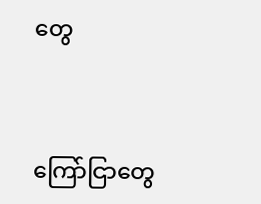တွေ


ကြော်ငြာတွေ